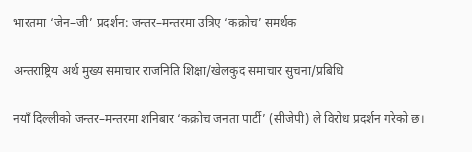भारतमा ‘जेन–जी’ प्रदर्शन: जन्तर–मन्तरमा उत्रिए ‘कक्रोच’ समर्थक

अन्तराष्ट्रिय अर्थ मुख्य समाचार राजनिति शिक्षा/खेलकुद समाचार सुचना/प्रबिधि

नयाँ दिल्लीको जन्तर–मन्तरमा शनिबार ‘कक्रोच जनता पार्टी’ (सीजेपी) ले विरोध प्रदर्शन गरेको छ।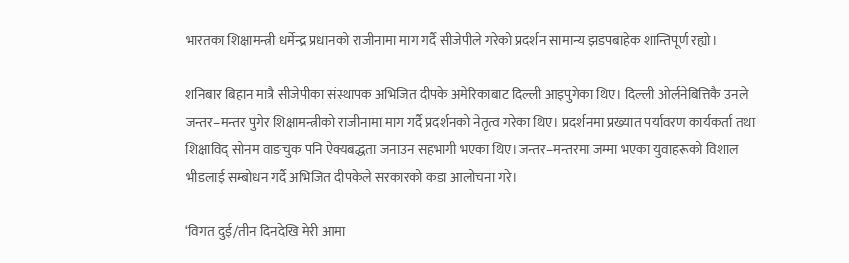भारतका शिक्षामन्त्री धर्मेन्द्र प्रधानको राजीनामा माग गर्दै सीजेपीले गरेको प्रदर्शन सामान्य झडपबाहेक शान्तिपूर्ण रह्यो।

शनिबार बिहान मात्रै सीजेपीका संस्थापक अभिजित दीपके अमेरिकाबाट दिल्ली आइपुगेका थिए। दिल्ली ओर्लनेबित्तिकै उनले जन्तर–मन्तर पुगेर शिक्षामन्त्रीको राजीनामा माग गर्दै प्रदर्शनको नेतृत्व गरेका थिए। प्रदर्शनमा प्रख्यात पर्यावरण कार्यकर्ता तथा शिक्षाविद् सोनम वाङचुक पनि ऐक्यबद्धता जनाउन सहभागी भएका थिए।जन्तर–मन्तरमा जम्मा भएका युवाहरूको विशाल भीडलाई सम्बोधन गर्दै अभिजित दीपकेले सरकारको कडा आलोचना गरे।

‘विगत दुई/तीन दिनदेखि मेरी आमा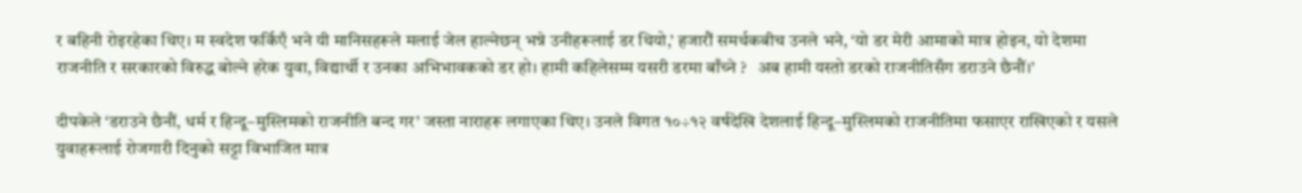र बहिनी रोइरहेका थिए। म स्वदेश फर्किएँ भने यी मानिसहरूले मलाई जेल हाल्नेछन् भन्ने उनीहरूलाई डर थियो,’ हजारौं समर्थकबीच उनले भने, ‘यो डर मेरी आमाको मात्र होइन, यो देशमा राजनीति र सरकारको विरुद्ध बोल्ने हरेक युवा, विद्यार्थी र उनका अभिभावकको डर हो। हामी कहिलेसम्म यसरी डरमा बाँच्ने ?   अब हामी यस्तो डरको राजनीतिसँग डराउने छैनौं।’

दीपकेले ‘डराउने छैनौं, धर्म र हिन्दू–मुस्लिमको राजनीति बन्द गर’ जस्ता नाराहरू लगाएका थिए। उनले विगत १०÷१२ वर्षदेखि देशलाई हिन्दू–मुस्लिमको राजनीतिमा फसाएर राखिएको र यसले युवाहरूलाई रोजगारी दिनुको सट्टा विभाजित मात्र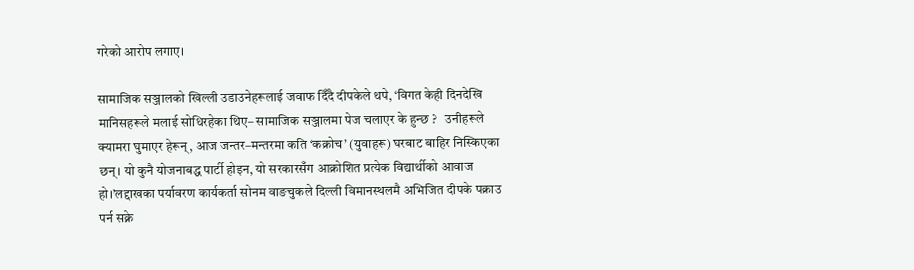गरेको आरोप लगाए।

सामाजिक सञ्जालको खिल्ली उडाउनेहरूलाई जवाफ दिँदै दीपकेले थपे, ‘विगत केही दिनदेखि मानिसहरूले मलाई सोधिरहेका थिए– सामाजिक सञ्जालमा पेज चलाएर के हुन्छ ?   उनीहरूले क्यामरा घुमाएर हेरून्, आज जन्तर–मन्तरमा कति ‘कक्रोच’ (युवाहरू) घरबाट बाहिर निस्किएका छन्। यो कुनै योजनाबद्ध पार्टी होइन, यो सरकारसँग आक्रोशित प्रत्येक विद्यार्थीको आवाज हो।’लद्दाखका पर्यावरण कार्यकर्ता सोनम वाङचुकले दिल्ली विमानस्थलमै अभिजित दीपके पक्राउ पर्न सक्ने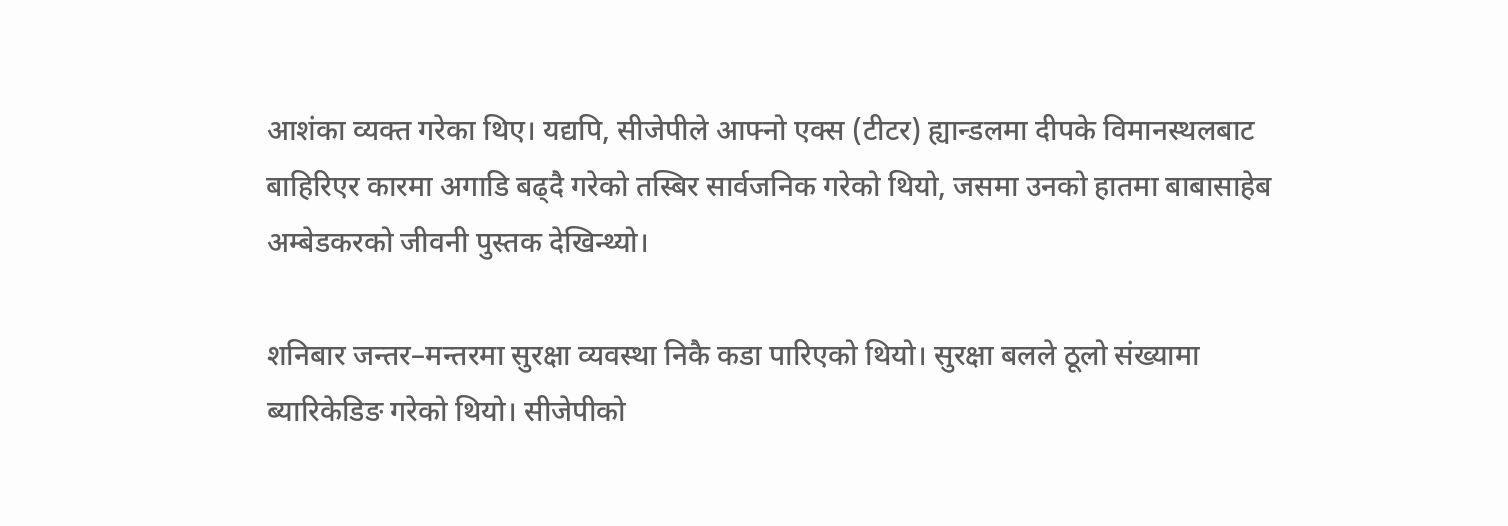आशंका व्यक्त गरेका थिए। यद्यपि, सीजेपीले आफ्नो एक्स (टीटर) ह्यान्डलमा दीपके विमानस्थलबाट बाहिरिएर कारमा अगाडि बढ्दै गरेको तस्बिर सार्वजनिक गरेको थियो, जसमा उनको हातमा बाबासाहेब अम्बेडकरको जीवनी पुस्तक देखिन्थ्यो।

शनिबार जन्तर–मन्तरमा सुरक्षा व्यवस्था निकै कडा पारिएको थियो। सुरक्षा बलले ठूलो संख्यामा ब्यारिकेडिङ गरेको थियो। सीजेपीको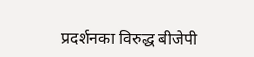प्रदर्शनका विरुद्ध बीजेपी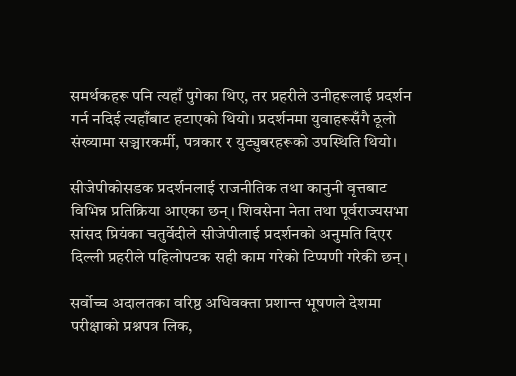समर्थकहरू पनि त्यहाँ पुगेका थिए, तर प्रहरीले उनीहरूलाई प्रदर्शन गर्न नदिई त्यहाँबाट हटाएको थियो। प्रदर्शनमा युवाहरूसँगै ठूलो संख्यामा सञ्चारकर्मी, पत्रकार र युट्युबरहरूको उपस्थिति थियो।

सीजेपीकोसडक प्रदर्शनलाई राजनीतिक तथा कानुनी वृत्तबाट विभिन्न प्रतिक्रिया आएका छन्। शिवसेना नेता तथा पूर्वराज्यसभा सांसद प्रियंका चतुर्वेदीले सीजेपीलाई प्रदर्शनको अनुमति दिएर दिल्ली प्रहरीले पहिलोपटक सही काम गरेको टिप्पणी गरेकी छन्।

सर्वोच्च अदालतका वरिष्ठ अधिवक्ता प्रशान्त भूषणले देशमा परीक्षाको प्रश्नपत्र लिक,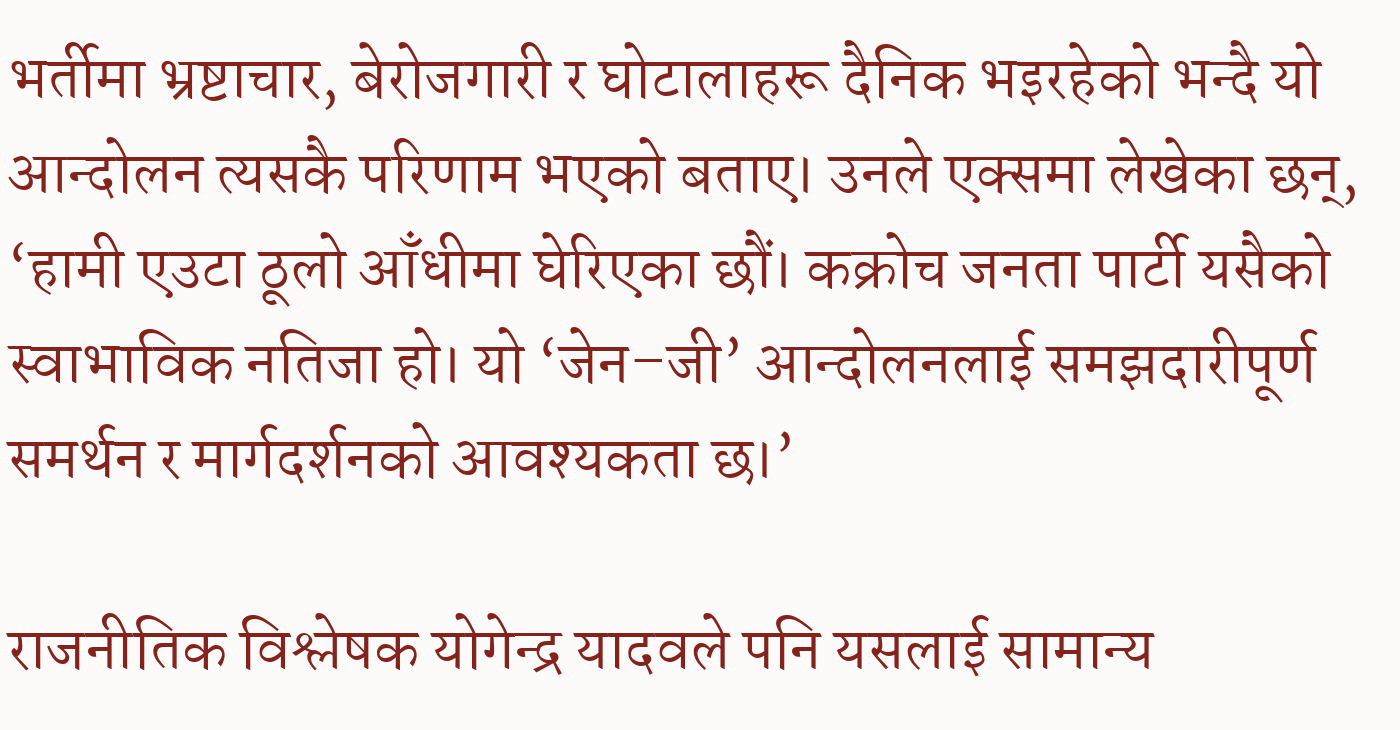भर्तीमा भ्रष्टाचार, बेरोजगारी र घोटालाहरू दैनिक भइरहेको भन्दै यो आन्दोलन त्यसकै परिणाम भएको बताए। उनले एक्समा लेखेका छन्, ‘हामी एउटा ठूलो आँधीमा घेरिएका छौं। कक्रोच जनता पार्टी यसैको स्वाभाविक नतिजा हो। यो ‘जेन–जी’ आन्दोलनलाई समझदारीपूर्ण समर्थन र मार्गदर्शनको आवश्यकता छ।’

राजनीतिक विश्लेषक योगेन्द्र यादवले पनि यसलाई सामान्य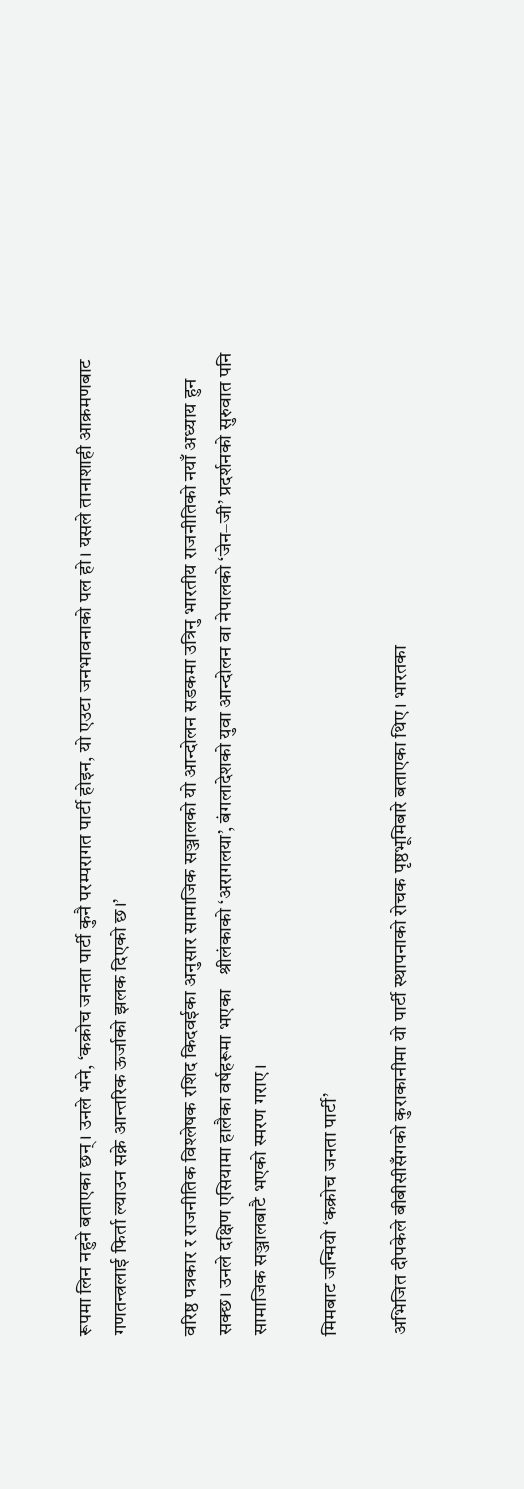रूपमा लिन नहुने बताएका छन्। उनले भने, ‘कक्रोच जनता पार्टी कुनै परम्परागत पार्टी होइन, यो एउटा जनभावनाको पल हो। यसले तानाशाही आक्रमणबाट गणतन्त्रलाई फिर्ता ल्याउन सक्ने आन्तरिक ऊर्जाको झलक दिएको छ।’

वरिष्ठ पत्रकार र राजनीतिक विश्लेषक रशिद किदवईका अनुसार सामाजिक सञ्जालको यो आन्दोलन सडकमा उत्रिनु भारतीय राजनीतिको नयाँ अध्याय हुन सक्छ। उनले दक्षिण एसियामा हालैका वर्षहरूमा भएका   श्रीलंकाको ‘अरागलया’, बंगलादेशको युवा आन्दोलन वा नेपालको ‘जेन–जी’ प्रदर्शनको सुरुवात पनि सामाजिक सञ्जालबाटै भएको स्मरण गराए।

मिमबाट जन्मियो ‘कक्रोच जनता पार्टी’

अभिजित दीपकेले बीबीसीसँगको कुराकानीमा यो पार्टी स्थापनाको रोचक पृष्ठभूमिबारे बताएका थिए। भारतका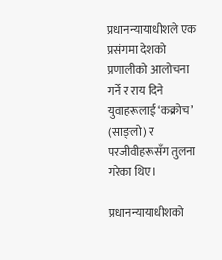प्रधानन्यायाधीशले एक प्रसंगमा देशको प्रणालीको आलोचना गर्ने र राय दिने युवाहरूलाई ‘कक्रोच’ (साङ्लो) र परजीवीहरूसँग तुलना गरेका थिए।

प्रधानन्यायाधीशको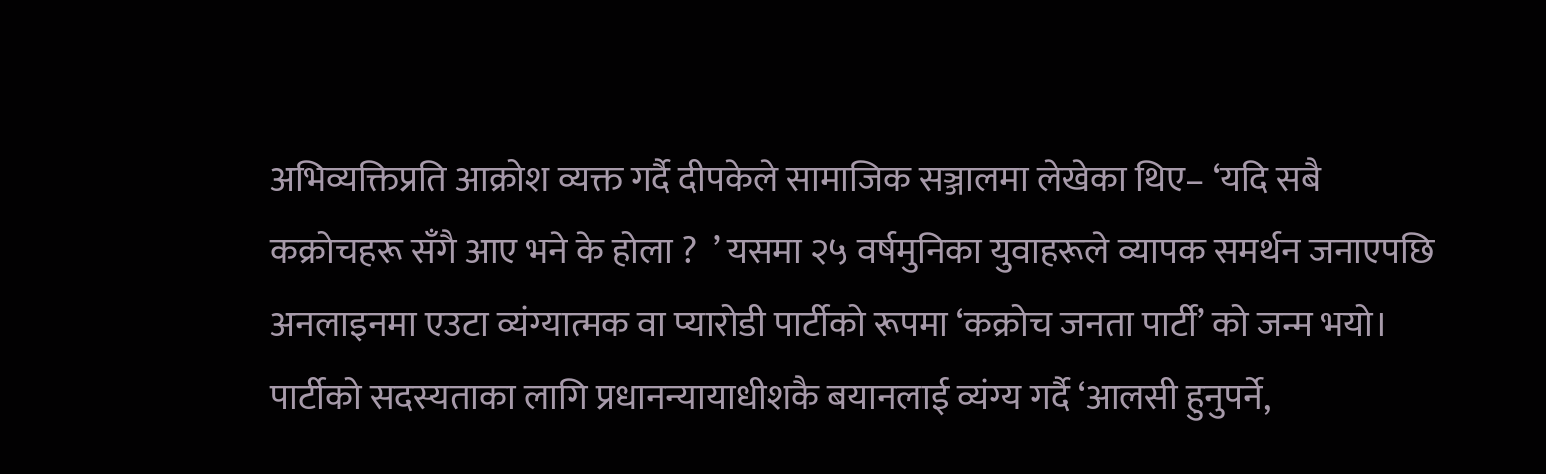अभिव्यक्तिप्रति आक्रोश व्यक्त गर्दै दीपकेले सामाजिक सञ्जालमा लेखेका थिए– ‘यदि सबै कक्रोचहरू सँगै आए भने के होला ?  ’ यसमा २५ वर्षमुनिका युवाहरूले व्यापक समर्थन जनाएपछि अनलाइनमा एउटा व्यंग्यात्मक वा प्यारोडी पार्टीको रूपमा ‘कक्रोच जनता पार्टी’ को जन्म भयो। पार्टीको सदस्यताका लागि प्रधानन्यायाधीशकै बयानलाई व्यंग्य गर्दै ‘आलसी हुनुपर्ने,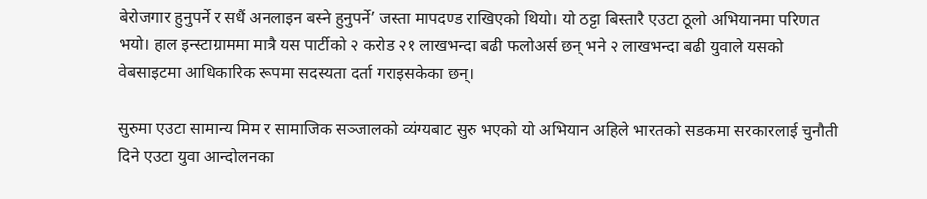बेरोजगार हुनुपर्ने र सधैं अनलाइन बस्ने हुनुपर्ने’ जस्ता मापदण्ड राखिएको थियो। यो ठट्टा बिस्तारै एउटा ठूलो अभियानमा परिणत भयो। हाल इन्स्टाग्राममा मात्रै यस पार्टीको २ करोड २१ लाखभन्दा बढी फलोअर्स छन् भने २ लाखभन्दा बढी युवाले यसको वेबसाइटमा आधिकारिक रूपमा सदस्यता दर्ता गराइसकेका छन्।

सुरुमा एउटा सामान्य मिम र सामाजिक सञ्जालको व्यंग्यबाट सुरु भएको यो अभियान अहिले भारतको सडकमा सरकारलाई चुनौती दिने एउटा युवा आन्दोलनका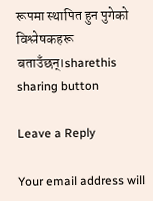रूपमा स्थापित हुन पुगेको विश्लेषकहरू बताउँछन्।sharethis sharing button

Leave a Reply

Your email address will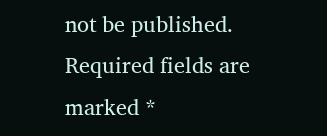not be published. Required fields are marked *